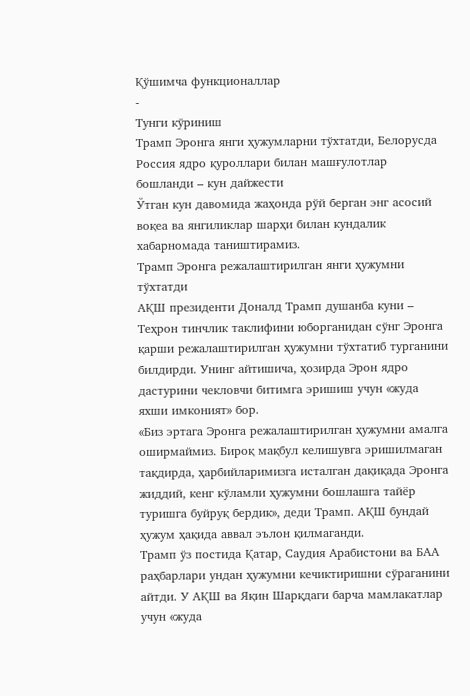Қўшимча функционаллар
-
Тунги кўриниш
Трамп Эронга янги ҳужумларни тўхтатди, Белорусда Россия ядро қуроллари билан машғулотлар бошланди – кун дайжести
Ўтган кун давомида жаҳонда рўй берган энг асосий воқеа ва янгиликлар шарҳи билан кундалик хабарномада таништирамиз.
Трамп Эронга режалаштирилган янги ҳужумни тўхтатди
АҚШ президенти Доналд Трамп душанба куни – Теҳрон тинчлик таклифини юборганидан сўнг Эронга қарши режалаштирилган ҳужумни тўхтатиб турганини билдирди. Унинг айтишича, ҳозирда Эрон ядро дастурини чекловчи битимга эришиш учун «жуда яхши имконият» бор.
«Биз эртага Эронга режалаштирилган ҳужумни амалга оширмаймиз. Бироқ мақбул келишувга эришилмаган тақдирда, ҳарбийларимизга исталган дақиқада Эронга жиддий, кенг кўламли ҳужумни бошлашга тайёр туришга буйруқ бердик», деди Трамп. АҚШ бундай ҳужум ҳақида аввал эълон қилмаганди.
Трамп ўз постида Қатар, Саудия Арабистони ва БАА раҳбарлари ундан ҳужумни кечиктиришни сўраганини айтди. У АҚШ ва Яқин Шарқдаги барча мамлакатлар учун «жуда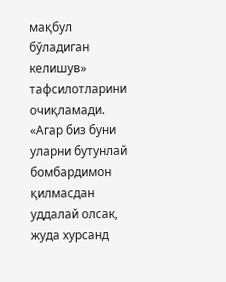мақбул бўладиган келишув» тафсилотларини очиқламади.
«Агар биз буни уларни бутунлай бомбардимон қилмасдан уддалай олсак, жуда хурсанд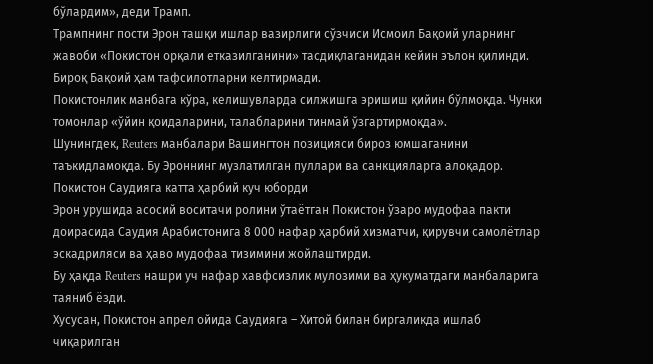бўлардим», деди Трамп.
Трампнинг пости Эрон ташқи ишлар вазирлиги сўзчиси Исмоил Бақоий уларнинг жавоби «Покистон орқали етказилганини» тасдиқлаганидан кейин эълон қилинди. Бироқ Бақоий ҳам тафсилотларни келтирмади.
Покистонлик манбага кўра, келишувларда силжишга эришиш қийин бўлмоқда. Чунки томонлар «ўйин қоидаларини, талабларини тинмай ўзгартирмоқда».
Шунингдек, Reuters манбалари Вашингтон позицияси бироз юмшаганини таъкидламоқда. Бу Эроннинг музлатилган пуллари ва санкцияларга алоқадор.
Покистон Саудияга катта ҳарбий куч юборди
Эрон урушида асосий воситачи ролини ўтаётган Покистон ўзаро мудофаа пакти доирасида Саудия Арабистонига 8 000 нафар ҳарбий хизматчи, қирувчи самолётлар эскадриляси ва ҳаво мудофаа тизимини жойлаштирди.
Бу ҳақда Reuters нашри уч нафар хавфсизлик мулозими ва ҳукуматдаги манбаларига таяниб ёзди.
Хусусан, Покистон апрел ойида Саудияга – Хитой билан биргаликда ишлаб чиқарилган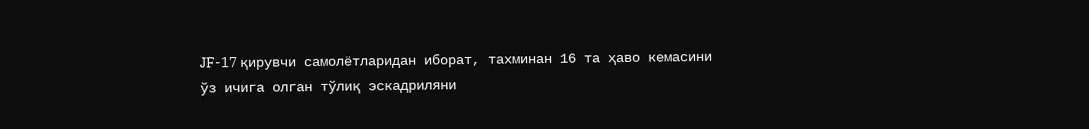JF-17 қирувчи самолётларидан иборат, тахминан 16 та ҳаво кемасини ўз ичига олган тўлиқ эскадриляни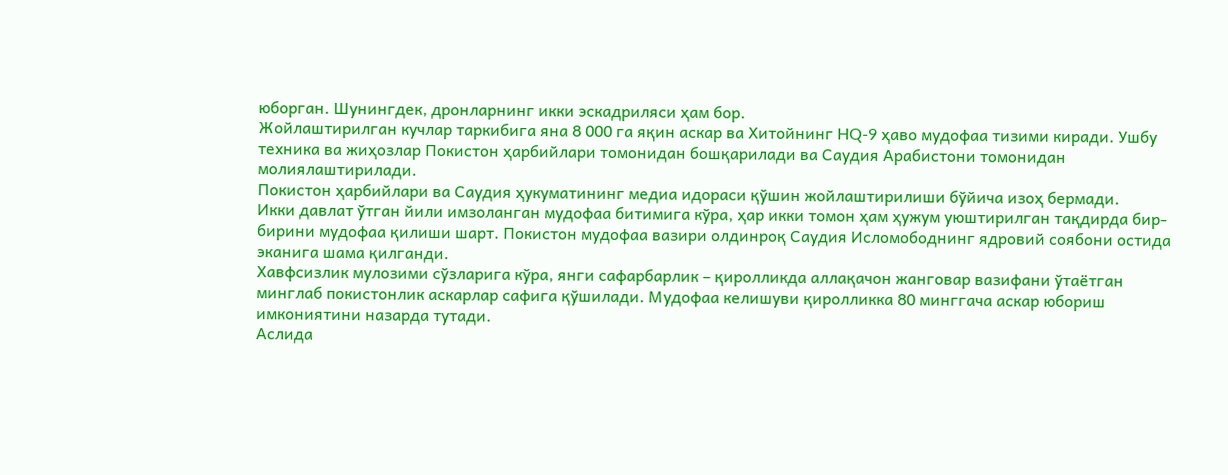юборган. Шунингдек, дронларнинг икки эскадриляси ҳам бор.
Жойлаштирилган кучлар таркибига яна 8 000 га яқин аскар ва Хитойнинг HQ-9 ҳаво мудофаа тизими киради. Ушбу техника ва жиҳозлар Покистон ҳарбийлари томонидан бошқарилади ва Саудия Арабистони томонидан молиялаштирилади.
Покистон ҳарбийлари ва Саудия ҳукуматининг медиа идораси қўшин жойлаштирилиши бўйича изоҳ бермади.
Икки давлат ўтган йили имзоланган мудофаа битимига кўра, ҳар икки томон ҳам ҳужум уюштирилган тақдирда бир-бирини мудофаа қилиши шарт. Покистон мудофаа вазири олдинроқ Саудия Исломободнинг ядровий соябони остида эканига шама қилганди.
Хавфсизлик мулозими сўзларига кўра, янги сафарбарлик – қиролликда аллақачон жанговар вазифани ўтаётган минглаб покистонлик аскарлар сафига қўшилади. Мудофаа келишуви қиролликка 80 минггача аскар юбориш имкониятини назарда тутади.
Аслида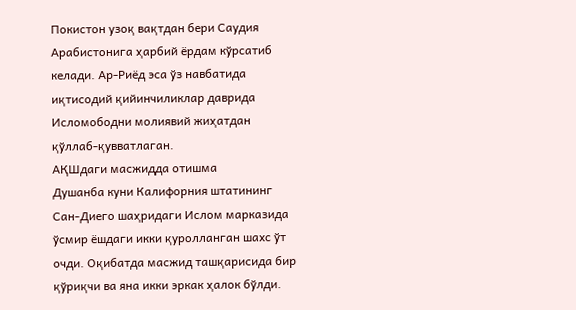Покистон узоқ вақтдан бери Саудия Арабистонига ҳарбий ёрдам кўрсатиб келади. Ар-Риёд эса ўз навбатида иқтисодий қийинчиликлар даврида Исломободни молиявий жиҳатдан қўллаб-қувватлаган.
АҚШдаги масжидда отишма
Душанба куни Калифорния штатининг Сан-Диего шаҳридаги Ислом марказида ўсмир ёшдаги икки қуролланган шахс ўт очди. Оқибатда масжид ташқарисида бир қўриқчи ва яна икки эркак ҳалок бўлди.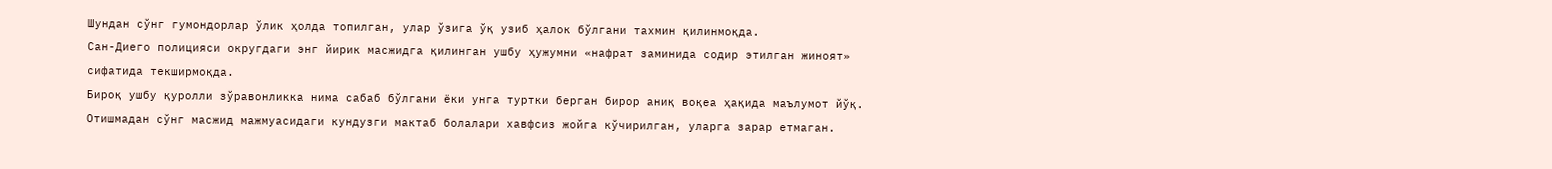Шундан сўнг гумондорлар ўлик ҳолда топилган, улар ўзига ўқ узиб ҳалок бўлгани тахмин қилинмоқда.
Сан-Диего полицияси округдаги энг йирик масжидга қилинган ушбу ҳужумни «нафрат заминида содир этилган жиноят» сифатида текширмоқда.
Бироқ ушбу қуролли зўравонликка нима сабаб бўлгани ёки унга туртки берган бирор аниқ воқеа ҳақида маълумот йўқ. Отишмадан сўнг масжид мажмуасидаги кундузги мактаб болалари хавфсиз жойга кўчирилган, уларга зарар етмаган.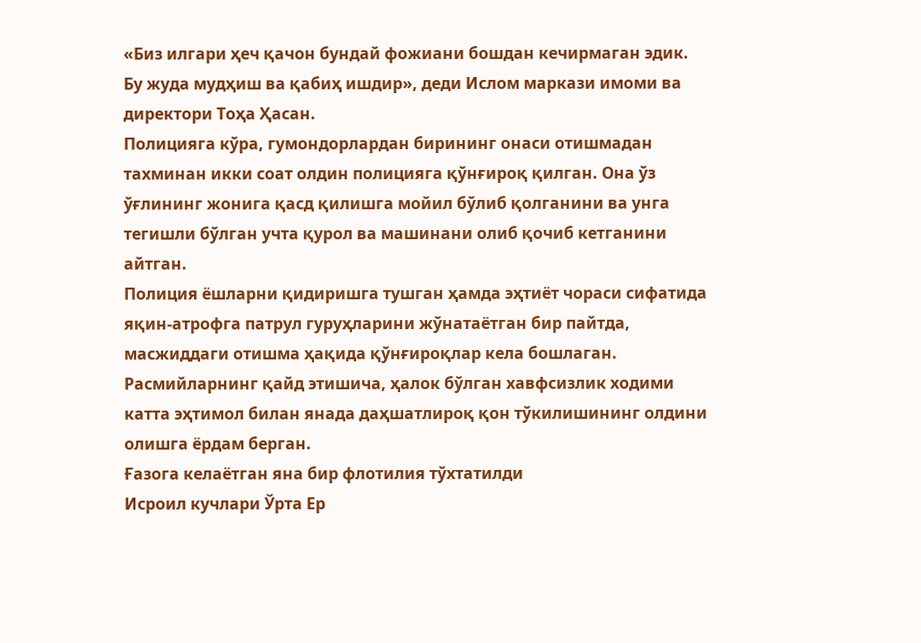«Биз илгари ҳеч қачон бундай фожиани бошдан кечирмаган эдик. Бу жуда мудҳиш ва қабиҳ ишдир», деди Ислом маркази имоми ва директори Тоҳа Ҳасан.
Полицияга кўра, гумондорлардан бирининг онаси отишмадан тахминан икки соат олдин полицияга қўнғироқ қилган. Она ўз ўғлининг жонига қасд қилишга мойил бўлиб қолганини ва унга тегишли бўлган учта қурол ва машинани олиб қочиб кетганини айтган.
Полиция ёшларни қидиришга тушган ҳамда эҳтиёт чораси сифатида яқин-атрофга патрул гуруҳларини жўнатаётган бир пайтда, масжиддаги отишма ҳақида қўнғироқлар кела бошлаган. Расмийларнинг қайд этишича, ҳалок бўлган хавфсизлик ходими катта эҳтимол билан янада даҳшатлироқ қон тўкилишининг олдини олишга ёрдам берган.
Ғазога келаётган яна бир флотилия тўхтатилди
Исроил кучлари Ўрта Ер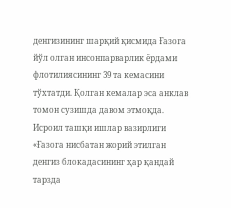денгизининг шарқий қисмида Ғазога йўл олган инсонпарварлик ёрдами флотилиясининг 39 та кемасини тўхтатди. Қолган кемалар эса анклав томон сузишда давом этмоқда.
Исроил ташқи ишлар вазирлиги «Ғазога нисбатан жорий этилган денгиз блокадасининг ҳар қандай тарзда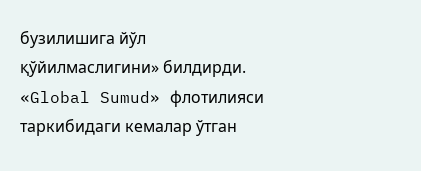бузилишига йўл қўйилмаслигини» билдирди.
«Global Sumud» флотилияси таркибидаги кемалар ўтган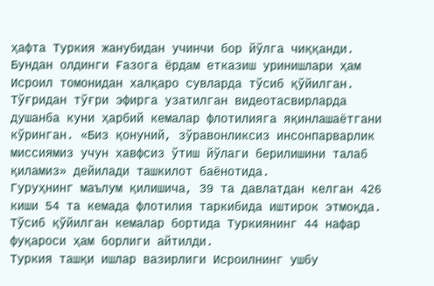ҳафта Туркия жанубидан учинчи бор йўлга чиққанди. Бундан олдинги Ғазога ёрдам етказиш уринишлари ҳам Исроил томонидан халқаро сувларда тўсиб қўйилган.
Тўғридан тўғри эфирга узатилган видеотасвирларда душанба куни ҳарбий кемалар флотилияга яқинлашаётгани кўринган. «Биз қонуний, зўравонликсиз инсонпарварлик миссиямиз учун хавфсиз ўтиш йўлаги берилишини талаб қиламиз» дейилади ташкилот баёнотида.
Гуруҳнинг маълум қилишича, 39 та давлатдан келган 426 киши 54 та кемада флотилия таркибида иштирок этмоқда. Тўсиб қўйилган кемалар бортида Туркиянинг 44 нафар фуқароси ҳам борлиги айтилди.
Туркия ташқи ишлар вазирлиги Исроилнинг ушбу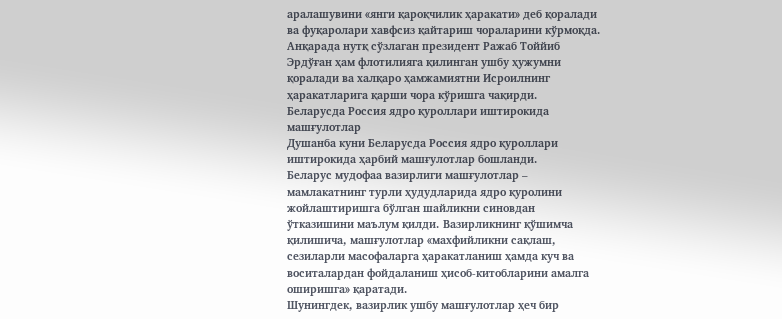аралашувини «янги қароқчилик ҳаракати» деб қоралади ва фуқаролари хавфсиз қайтариш чораларини кўрмоқда.
Анқарада нутқ сўзлаган президент Ражаб Тоййиб Эрдўған ҳам флотилияга қилинган ушбу ҳужумни қоралади ва халқаро ҳамжамиятни Исроилнинг ҳаракатларига қарши чора кўришга чақирди.
Беларусда Россия ядро қуроллари иштирокида машғулотлар
Душанба куни Беларусда Россия ядро қуроллари иштирокида ҳарбий машғулотлар бошланди.
Беларус мудофаа вазирлиги машғулотлар – мамлакатнинг турли ҳудудларида ядро қуролини жойлаштиришга бўлган шайликни синовдан ўтказишини маълум қилди. Вазирликнинг қўшимча қилишича, машғулотлар «махфийликни сақлаш, сезиларли масофаларга ҳаракатланиш ҳамда куч ва воситалардан фойдаланиш ҳисоб-китобларини амалга оширишга» қаратади.
Шунингдек, вазирлик ушбу машғулотлар ҳеч бир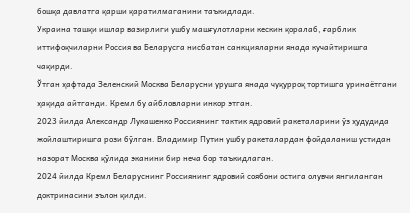бошқа давлатга қарши қаратилмаганини таъкидлади.
Украина ташқи ишлар вазирлиги ушбу машғулотларни кескин қоралаб, ғарблик иттифоқчиларни Россия ва Беларусга нисбатан санкцияларни янада кучайтиришга чақирди.
Ўтган ҳафтада Зеленский Москва Беларусни урушга янада чуқурроқ тортишга уринаётгани ҳақида айтганди. Кремл бу айбловларни инкор этган.
2023 йилда Александр Лукашенко Россиянинг тактик ядровий ракеталарини ўз ҳудудида жойлаштиришга рози бўлган. Владимир Путин ушбу ракеталардан фойдаланиш устидан назорат Москва қўлида эканини бир неча бор таъкидлаган.
2024 йилда Кремл Беларуснинг Россиянинг ядровий соябони остига олувчи янгиланган доктринасини эълон қилди.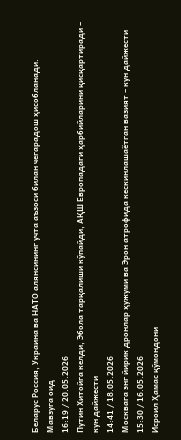Беларус Россия, Украина ва НАТО алянсининг учта аъзоси билан чегарадош ҳисобланади.
Мавзуга оид
16:19 / 20.05.2026
Путин Хитойга келди, Эбола тарқалиши кўпайди, АҚШ Европадаги ҳарбийларини қисқартиради – кун дайжести
14:41 / 18.05.2026
Москвага энг йирик дронлар ҳужуми ва Эрон атрофида кескинлашаётган вазият – кун дайжести
15:30 / 16.05.2026
Исроил Ҳамас қўмондони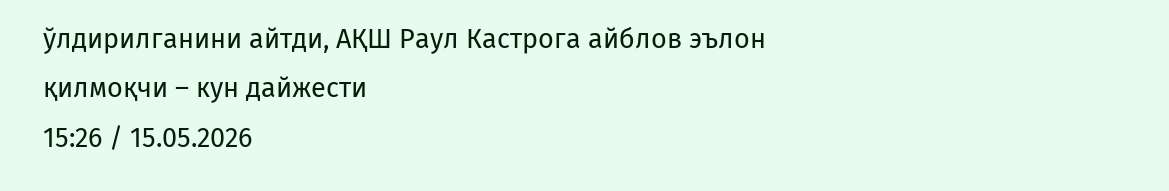ўлдирилганини айтди, АҚШ Раул Кастрога айблов эълон қилмоқчи – кун дайжести
15:26 / 15.05.2026